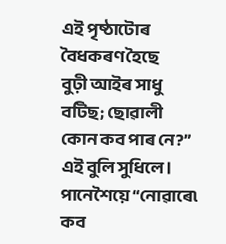এই পৃষ্ঠাটোৰ বৈধকৰণ হৈছে
বুঢ়ী আইৰ সাধু
বটিছ; ছোৱালী কোন কব পাৰ নে?” এই বুলি সুধিলে। পানেশৈয়ে “নোৱাৰে৷ কব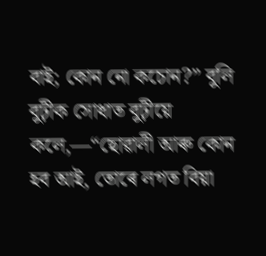বাই; কোন নো কচোন?” বুলি বুঢ়ীক সোধাত বুঢ়ীয়ে কলে,—“ছোৱালী আৰু কোন হব আই, তোৰে লগত বিয়া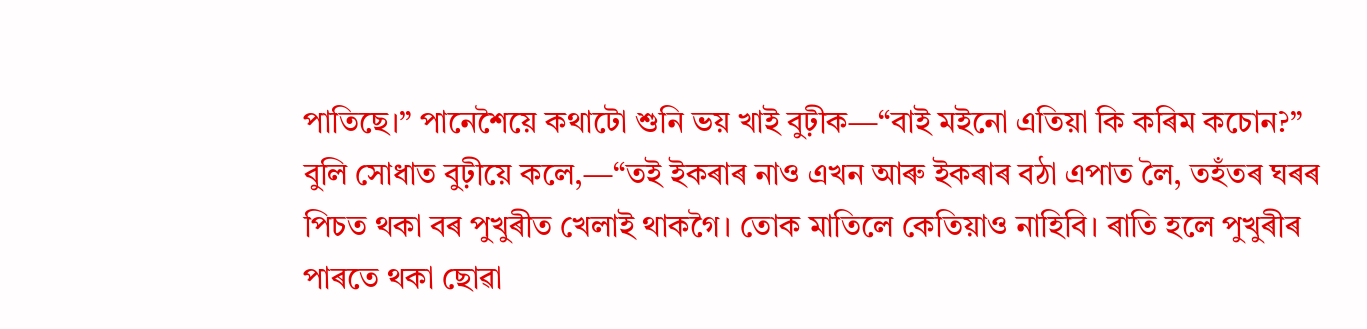পাতিছে।” পানেশৈয়ে কথাটো শুনি ভয় খাই বুঢ়ীক—“বাই মইনো এতিয়া কি কৰিম কচোন?” বুলি সোধাত বুঢ়ীয়ে কলে,—“তই ইকৰাৰ নাও এখন আৰু ইকৰাৰ বঠা এপাত লৈ, তহঁতৰ ঘৰৰ পিচত থকা বৰ পুখুৰীত খেলাই থাকগৈ। তোক মাতিলে কেতিয়াও নাহিবি। ৰাতি হলে পুখুৰীৰ পাৰতে থকা ছোৱা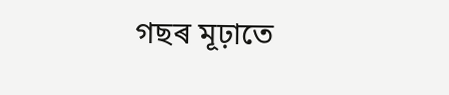গছৰ মূঢ়াতে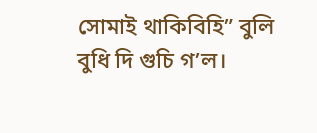সোমাই থাকিবিহি” বুলি বুধি দি গুচি গ’ল।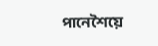পানেশৈয়ে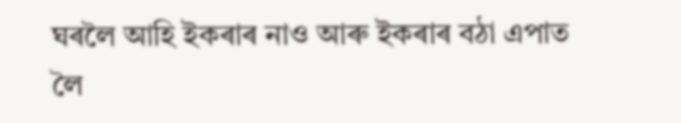ঘৰলৈ আহি ইকৰাৰ নাও আৰু ইকৰাৰ বঠা এপাত লৈ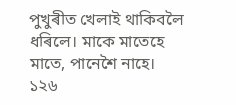পুখুৰীত খেলাই থাকিবলৈ ধৰিলে। মাকে মাতেহে মাতে, পানেশৈ নাহে।
১২৬